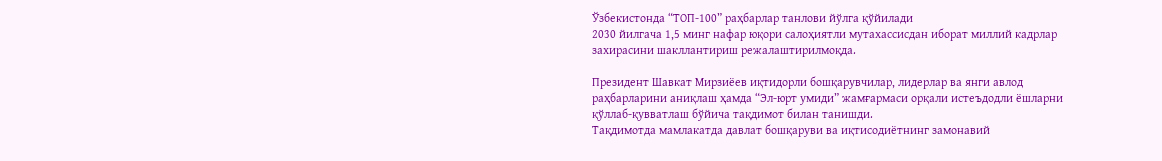Ўзбекистонда “ТОП-100” раҳбарлар танлови йўлга қўйилади
2030 йилгача 1,5 минг нафар юқори салоҳиятли мутахассисдан иборат миллий кадрлар захирасини шакллантириш режалаштирилмоқда.

Президент Шавкат Мирзиёев иқтидорли бошқарувчилар, лидерлар ва янги авлод раҳбарларини аниқлаш ҳамда “Эл-юрт умиди” жамғармаси орқали истеъдодли ёшларни қўллаб-қувватлаш бўйича тақдимот билан танишди.
Тақдимотда мамлакатда давлат бошқаруви ва иқтисодиётнинг замонавий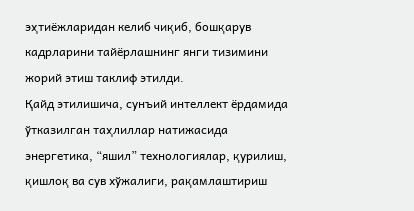эҳтиёжларидан келиб чиқиб, бошқарув кадрларини тайёрлашнинг янги тизимини жорий этиш таклиф этилди.
Қайд этилишича, сунъий интеллект ёрдамида ўтказилган таҳлиллар натижасида энергетика, “яшил” технологиялар, қурилиш, қишлоқ ва сув хўжалиги, рақамлаштириш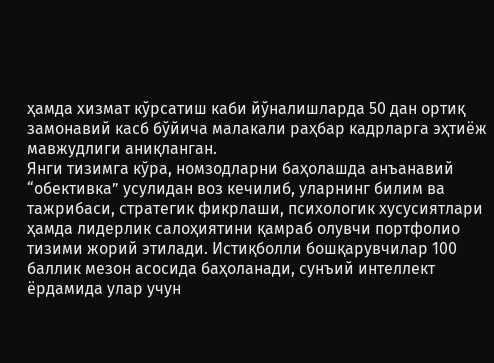ҳамда хизмат кўрсатиш каби йўналишларда 50 дан ортиқ замонавий касб бўйича малакали раҳбар кадрларга эҳтиёж мавжудлиги аниқланган.
Янги тизимга кўра, номзодларни баҳолашда анъанавий “обективка” усулидан воз кечилиб, уларнинг билим ва тажрибаси, стратегик фикрлаши, психологик хусусиятлари ҳамда лидерлик салоҳиятини қамраб олувчи портфолио тизими жорий этилади. Истиқболли бошқарувчилар 100 баллик мезон асосида баҳоланади, сунъий интеллект ёрдамида улар учун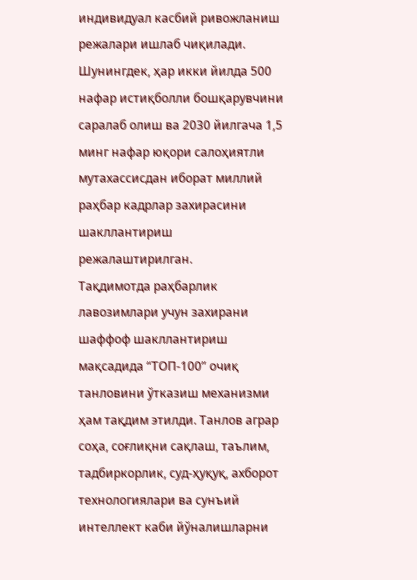индивидуал касбий ривожланиш режалари ишлаб чиқилади.
Шунингдек, ҳар икки йилда 500 нафар истиқболли бошқарувчини саралаб олиш ва 2030 йилгача 1,5 минг нафар юқори салоҳиятли мутахассисдан иборат миллий раҳбар кадрлар захирасини шакллантириш режалаштирилган.
Тақдимотда раҳбарлик лавозимлари учун захирани шаффоф шакллантириш мақсадида “ТОП-100” очиқ танловини ўтказиш механизми ҳам тақдим этилди. Танлов аграр соҳа, соғлиқни сақлаш, таълим, тадбиркорлик, суд-ҳуқуқ, ахборот технологиялари ва сунъий интеллект каби йўналишларни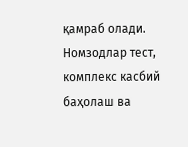қамраб олади. Номзодлар тест, комплекс касбий баҳолаш ва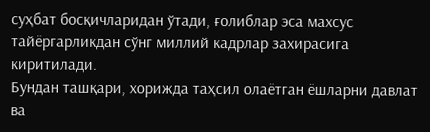суҳбат босқичларидан ўтади, ғолиблар эса махсус тайёргарликдан сўнг миллий кадрлар захирасига киритилади.
Бундан ташқари, хорижда таҳсил олаётган ёшларни давлат ва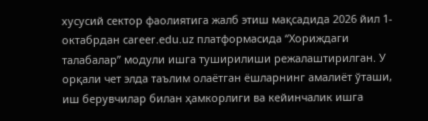хусусий сектор фаолиятига жалб этиш мақсадида 2026 йил 1-октабрдан career.edu.uz платформасида “Хориждаги талабалар” модули ишга туширилиши режалаштирилган. У орқали чет элда таълим олаётган ёшларнинг амалиёт ўташи, иш берувчилар билан ҳамкорлиги ва кейинчалик ишга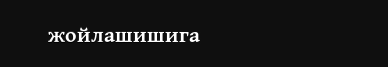жойлашишига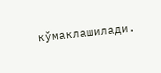кўмаклашилади.